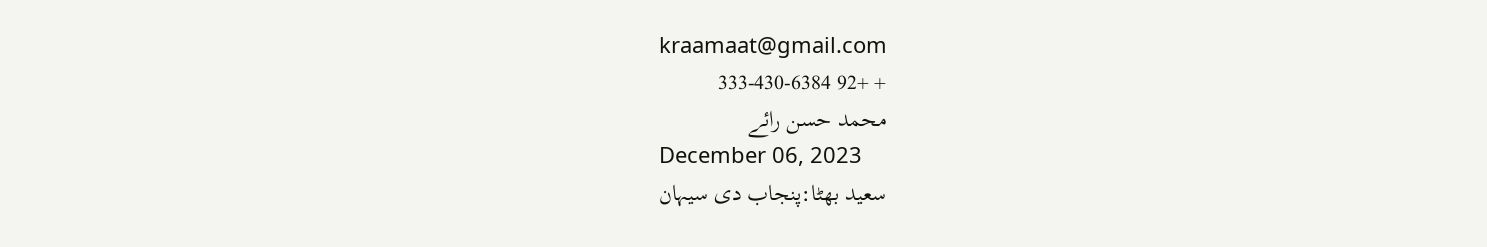kraamaat@gmail.com
+ +92 333-430-6384
محمد حسن رائے
December 06, 2023
سعید بھٹا:پنجاب دی سیہان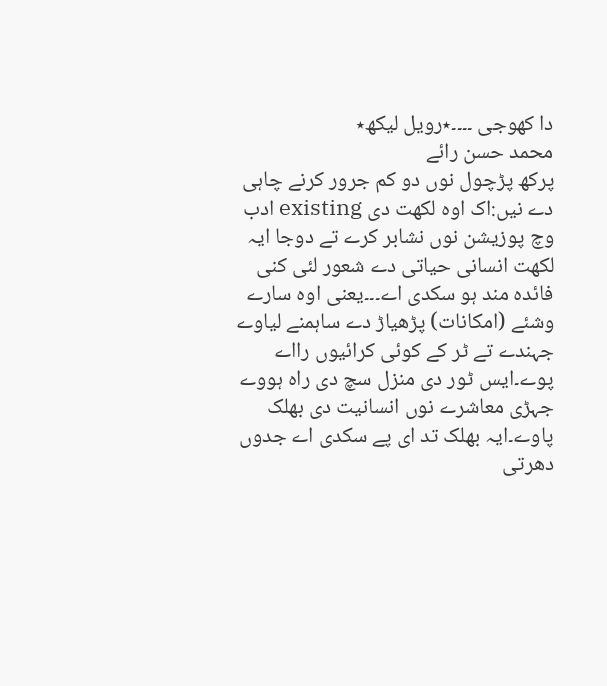دا کھوجی ۔۔۔۔٭رویل لیکھ٭
محمد حسن رائے
پرکھ پڑچول نوں دو کم جرور کرنے چاہی دے نیں:اک اوہ لکھت دی existing ادب وچ پوزیشن نوں نشابر کرے تے دوجا ایہ لکھت انسانی حیاتی دے شعور لئی کنی فائدہ مند ہو سکدی اے۔۔۔یعنی اوہ سارے وشئے (امکانات) پڑھیاڑ دے ساہمنے لیاوے جہندے تے ٹر کے کوئی کرائیوں رااے پوے۔ایس ٹور دی منزل سچ دی راہ ہووے جہڑی معاشرے نوں انسانیت دی بھلک پاوے۔ایہ بھلک تد ای پے سکدی اے جدوں دھرتی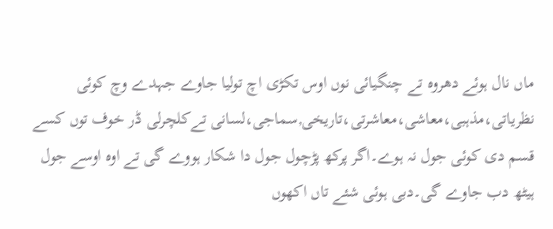ماں نال ہوئے دھروہ تے چنگیائی نوں اوس تکڑی اچ تولیا جاوے جہدے وچ کوئی نظریاتی،مذہبی،معاشی،معاشرتی،تاریخی,سماجی،لسانی تےکلچرلی ڈر خوف توں کسے قسم دی کوئی جول نہ ہوے۔اگر پرکھ پڑچول جول دا شکار ہووے گی تے اوہ اوسے جول ہیٹھ دب جاوے گی۔دبی ہوئی شئے تاں اکھوں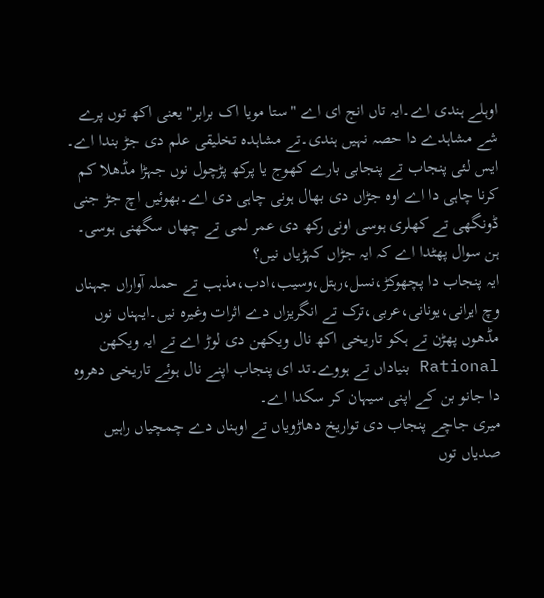اوہلے ہندی اے۔ایہ تاں انج ای اے "ستا مویا اک برابر" یعنی اکھ توں پرے شے مشاہدے دا حصہ نہیں ہندی۔تے مشاہدہ تخلیقی علم دی جڑ بندا اے۔
ایس لئی پنجاب تے پنجابی بارے کھوج یا پرکھ پڑچول نوں جہڑا مڈھلا کم کرنا چاہی دا اے اوہ جڑاں دی بھال ہونی چاہی دی اے۔بھوئیں اچ جڑ جنی ڈونگھی تے کھلری ہوسی اونی رکھ دی عمر لمی تے چھاں سگھنی ہوسی۔
ہن سوال پھٹدا اے کہ ایہ جڑاں کہڑیاں نیں؟
ایہ پنجاب دا پچھوکڑ،نسل،رہتل،وسیب،ادب،مذہب تے حملہ آواراں جہناں وچ ایرانی،یونانی،عربی،ترک تے انگریزاں دے اثرات وغیرہ نیں۔ایہناں نوں مڈھوں پھڑن تے ہکو تاریخی اکھ نال ویکھن دی لوڑ اے تے ایہ ویکھن Rational بنیاداں تے ہووے۔تد ای پنجاب اپنے نال ہوئے تاریخی دھروہ دا جانو بن کے اپنی سیہان کر سکدا اے۔
میری جاچے پنجاب دی تواریخ دھاڑویاں تے اوہناں دے چمچیاں راہیں صدیاں توں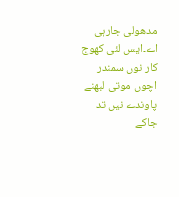مدھولی جارہی اے۔ایس لئی کھوج کار نوں سمندر اچوں موتی لبھنے پاوندے نیں تد جاکے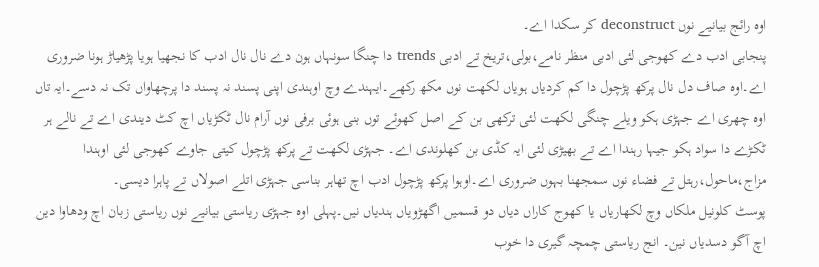اوہ رائج بیانیے نوں deconstruct کر سکدا اے۔
پنجابی ادب دے کھوجی لئی ادبی منظر نامے،بولی،تریخ تے ادبی trends دا چنگا سونہاں ہون دے نال نال ادب کا نجھیا ہویا پڑھیاڑ ہونا ضروری اے۔اوہ صاف دل نال پرکھ پڑچول دا کم کردیاں ہویاں لکھت نوں مکھ رکھے۔ایہندے وچ اوہندی اپنی پسند نہ پسند دا پرچھاواں تک نہ دسے۔ایہ تاں اوہ چھری اے جہڑی ہکو ویلے چنگی لکھت لئی ترکھی بن کے اصل کھوئے توں بنی ہوئی برفی نوں آرام نال ٹکڑیاں اچ کٹ دیندی اے تے نالے ہر ٹکڑے دا سواد ہکو جیہا رہندا اے تے بھیڑی لئی ایہ کڈی بن کھلوندی اے۔ جہڑی لکھت تے پرکھ پڑچول کیتی جاوے کھوجی لئی اوہندا مزاج،ماحول،رہتل تے فضاء نوں سمجھنا بہوں ضروری اے۔اوہوا پرکھ پڑچول ادب اچ تھاہر بناسی جہڑی اتلے اصولاں تے پاہرا دیسی۔
پوسٹ کلونیل ملکاں وچ لکھاریاں یا کھوج کاراں دیاں دو قسمیں اگھڑویاں ہندیاں نیں۔پہلی اوہ جہڑی ریاستی بیانیے نوں ریاستی زبان اچ ودھاوا دین اچ آگو دسدیاں نین۔ انج ریاستی چمچہ گیری دا خوب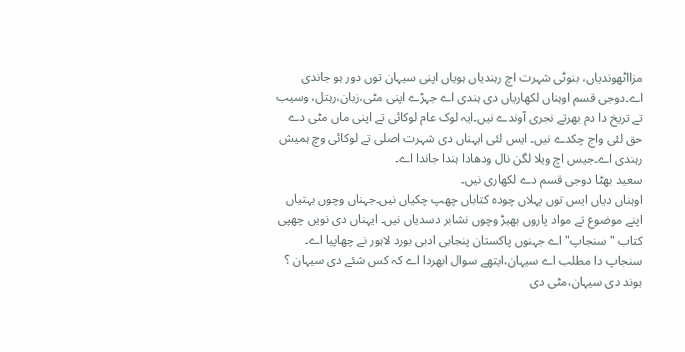مزااٹھوندیاں، بنوٹی شہرت اچ رہندیاں ہویاں اپنی سیہان توں دور ہو جاندی اے۔دوجی قسم اوہناں لکھاریاں دی ہندی اے جہڑے اپنی مٹی،زبان،رہتل، وسیب تے تریخ دا دم بھرتے نجری آوندے نیں۔ایہ لوک عام لوکائی تے اپنی ماں مٹی دے حق لئی واج چکدے نیں۔ ایس لئی ایہناں دی شہرت اصلی تے لوکائی وچ ہمیش رہندی اے۔جیس اچ ویلا لگن نال ودھادا ہندا جاندا اے۔
سعید بھٹا دوجی قسم دے لکھاری نیں۔
اوہناں دیاں ایس توں پہلاں چودہ کتاباں چھپ چکیاں نیں۔جہناں وچوں بہتیاں اپنے موضوع تے مواد پاروں بھیڑ وچوں نشابر دسدیاں نیں۔ ایہناں دی نویں چھپی کتاب "سنجاپ" اے جہنوں پاکستان پنجابی ادبی بورد لاہور نے چھاپیا اے۔
سنجاپ دا مطلب اے سیہان،ایتھے سوال ابھردا اے کہ کس شئے دی سیہان ؟
ہوند دی سیہان،مٹی دی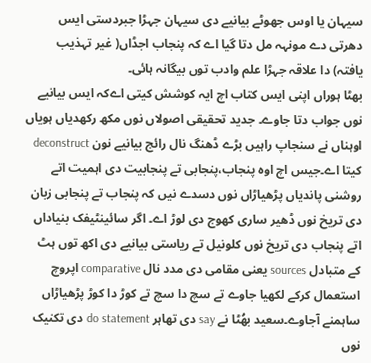سیہان یا اوس جھوٹے بیانیے دی سیہان جہڑا جبردستی ایس دھرتی دے مونہہ مل دتا گیا اے کہ پنجاب اجڈاں( غیر تہذیب یافتہ) دا علاقہ جہڑا علم وادب توں بیگانہ ہائی۔
بھٹا ہوراں اپنی ایس کتاب اچ ایہ کوشش کیتی اےکہ ایس بیانیے نوں جواب دتا جاوے۔ جدید تحقیقی اصولاں نوں مکھ رکھدیاں ہویاں اوہناں نے سنجاپ راہیں بڑے ڈھنگ نال رائج بیانیے نون deconstruct کیتا اے۔جیس اچ اوہ پنجاب،پنجابی تے پنجابیت دی اہمیت اتے روشنی پاندیاں پڑھیاڑاں نوں دسدے نیں کہ پنجاب تے پنجابی زبان دی تریخ نوں ڈھیر ساری کھوج دی لوڑ اے۔ اگر سائینٹیفک بنیاداں اتے پنجاب دی تریخ نوں کلونیل تے ریاستی بیانیے دی اکھ توں ہٹ کے متبادل sources یعنی مقامی دی مدد نال comparative اپروچ استعمال کرکے لکھیا جاوے تے سچ دا سچ تے کوڑ دا کوڑ پڑھیاڑاں ساہمنے آجاوے۔سعید بھُٹا نے say دی تھاہر do statement دی تکنیک نوں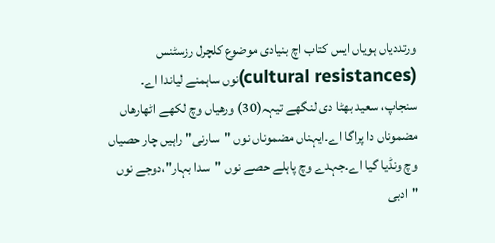ورتددیاں ہویاں ایس کتاب اچ بنیادی موضوع کلچرل رزسٹنس (cultural resistances)نوں ساہمنے لیاندا اے۔
سنجاپ، سعید بھٹا دی لنگھے تیہہ(30) ورھیاں وچ لکھے اٹھارھاں مضموناں دا پراگا اے۔ایہناں مضموناں نوں "سارنی" راہیں چار حصیاں وچ ونڈیا گیا اے۔جہدے وچ پاہلے حصے نوں "سدا بہار"،دوجے نوں "ادبی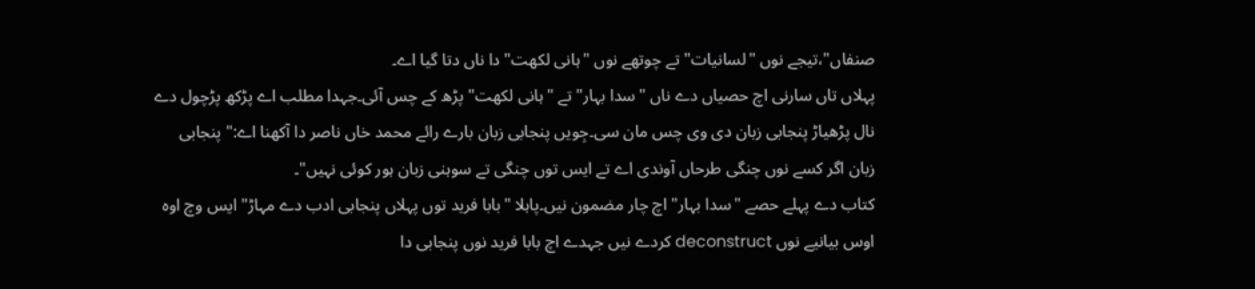صنفاں"،تیجے نوں "لسانیات" تے چوتھے نوں "ہانی لکھت" دا ناں دتا گیا اے۔
پہلاں تاں سارنی اچ حصیاں دے ناں "سدا بہار" تے "ہانی لکھت" پڑھ کے چس آئی۔جہدا مطلب اے پڑکھ پڑچول دے نال پڑھیاڑ پنجابی زبان دی وی چس مان سی۔جِویں پنجابی زبان بارے رائے محمد خاں ناصر دا آکھنا اے:" پنجابی زبان اگر کسے نوں چنگی طرحاں آوندی اے تے ایس توں چنگی تے سوہنی زبان ہور کوئی نہیں"۔
کتاب دے پہلے حصے "سدا بہار" اچ چار مضمون نیں۔پاہلا "بابا فرید توں پہلاں پنجابی ادب دے مہاڑ" ایس وچ اوہ اوس بیانیے نوں deconstruct کردے نیں جہدے اچ بابا فرید نوں پنجابی دا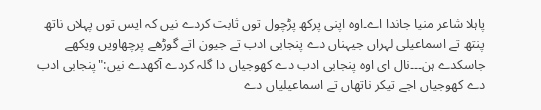پاہلا شاعر منیا جاندا اے۔اوہ اپنی پرکھ پڑچول توں ثابت کردے نیں کہ ایس توں پہلاں ناتھ پنتھ تے اسماعیلی لہراں جیہناں دے پنجابی ادب تے جیون اتے گوڑھے پرچھاویں ویکھے جاسکدے ہن۔۔۔نال ای اوہ پنجابی ادب دے کھوجیاں دا گلہ کردے آکھدے نیں:"پنجابی ادب دے کھوجیاں اجے تیکر ناتھاں تے اسماعیلیاں دے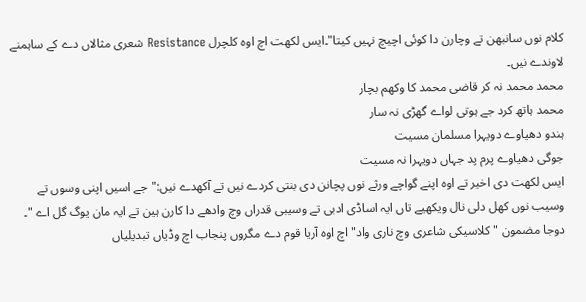کلام نوں سانبھن تے وچارن دا کوئی اچیچ نہیں کیتا"۔ایس لکھت اچ اوہ کلچرل Resistance شعری مثالاں دے کے ساہمنے لاوندے نیں۔
محمد محمد نہ کر قاضی محمد کا وکھم بچار
محمد ہاتھ کرد جے ہوتی لواے گھڑی نہ سار
ہندو دھیاوے دویہرا مسلمان مسیت
جوگی دھیاوے پرم پد جہاں دویہرا نہ مسیت
ایس لکھت دی اخیر تے اوہ اپنے گواچے ورثے نوں پچانن دی بنتی کردے نیں تے آکھدے نیں:"جے اسیں اپنی وسوں تے وسیب نوں کھل دلی نال ویکھیے تاں ایہ اساڈی ادبی تے وسیبی قدراں وچ وادھے دا کارن ہین تے ایہ مان یوگ گل اے "۔
دوجا مضمون "کلاسیکی شاعری وچ ناری واد"اچ اوہ آریا قوم دے مگروں پنجاب اچ وڈیاں تبدیلیاں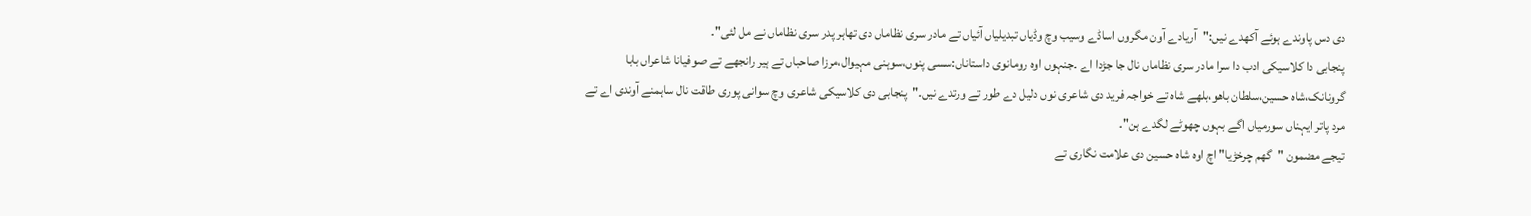دی دس پاوندے ہوئے آکھدے نیں:"آریادے آون مگروں اساڈے وسیب وچ وڈیاں تبدیلیاں آئیاں تے مادر سری نظاماں دی تھاہر پدر سری نظاماں نے مل لئی"۔
پنجابی دا کلاسیکی ادب دا سرا مادر سری نظاماں نال جا جڑدا اے ۔جنہوں اوہ رومانوی داستاناں:سسی پنوں،سوہنی مہیوال،مرزا صاحباں تے ہیر رانجھے تے صوفیانا شاعراں بابا گرونانک،شاہ حسین،سلطان باھو،بلھے شاہ تے خواجہ فرید دی شاعری نوں دلیل دے طور تے ورتدے نیں۔"پنجابی دی کلاسیکی شاعری وچ سوانی پوری طاقت نال ساہمنے آوندی اے تے مرد پاتر ایہناں سورمیاں اگے بہوں چھوٹے لگدے ہن"۔
تیجے مضمون "گھم چرخڑیا" اچ اوہ شاہ حسین دی علامت نگاری تے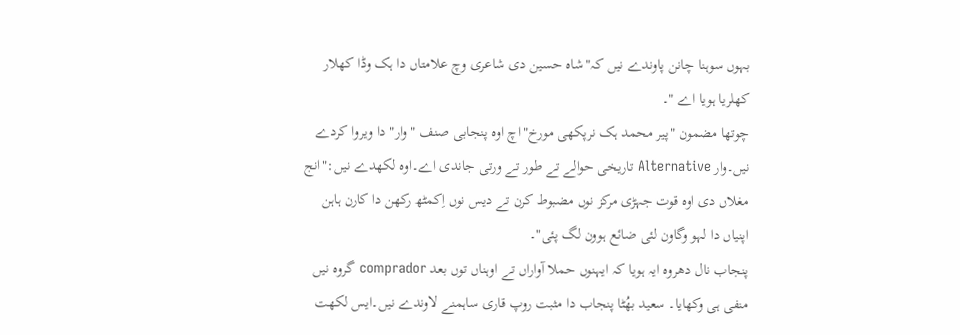بہوں سوہنا چانن پاوندے نیں کہ"شاہ حسین دی شاعری وچ علامتاں دا ہک وڈا کھلار کھلریا ہویا اے "۔
چوتھا مضمون "پیر محمد ہک نرپکھی مورخ"اچ اوہ پنجابی صنف "وار" دا ویروا کردے نیں۔وار Alternative تاریخی حوالے تے طور تے ورتی جاندی اے۔اوہ لکھدے نیں:"انج مغلاں دی اوہ قوت جہڑی مرکز نوں مضبوط کرن تے دیس نوں اِکمٹھ رکھن دا کارن ہاہن اپنیاں دا لہو وگاون لئی ضائع ہوون لگ پئی"۔
پنجاب نال دھروہ ایہ ہویا کہ ایہنوں حملا آواراں تے اوہناں توں بعد comprador گروہ نیں منفی ہی وکھایا۔ سعید بھُٹا پنجاب دا مثبت روپ قاری ساہمنے لاوندے نیں۔ایس لکھت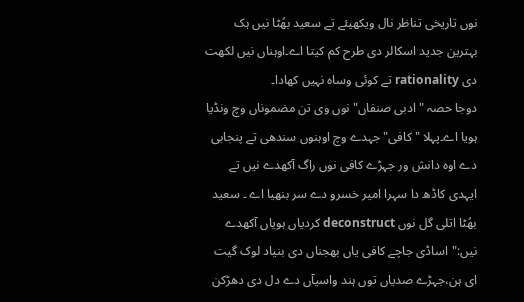نوں تاریخی تناظر نال ویکھیئے تے سعید بھُٹا نیں ہک بہترین جدید اسکالر دی طرح کم کیتا اے۔اوہناں نیں لکھت دی rationality تے کوئی وساہ نہیں کھادا۔
دوجا حصہ "ادبی صنفاں"نوں وی تن مضموناں وچ ونڈیا ہویا اے۔پہلا "کافی"جہدے وچ اوہنوں سندھی تے پنجابی دے اوہ دانش ور جہڑے کافی نوں راگ آکھدے نیں تے ایہدی کاڈھ دا سہرا امیر خسرو دے سر بنھیا اے ۔ سعید بھُٹا اتلی گل نوں deconstruct کردیاں ہویاں آکھدے نیں:"اساڈی جاچے کافی یاں بھجناں دی بنیاد لوک گیت ای ہن،جہڑے صدیاں توں ہند واسیآں دے دل دی دھڑکن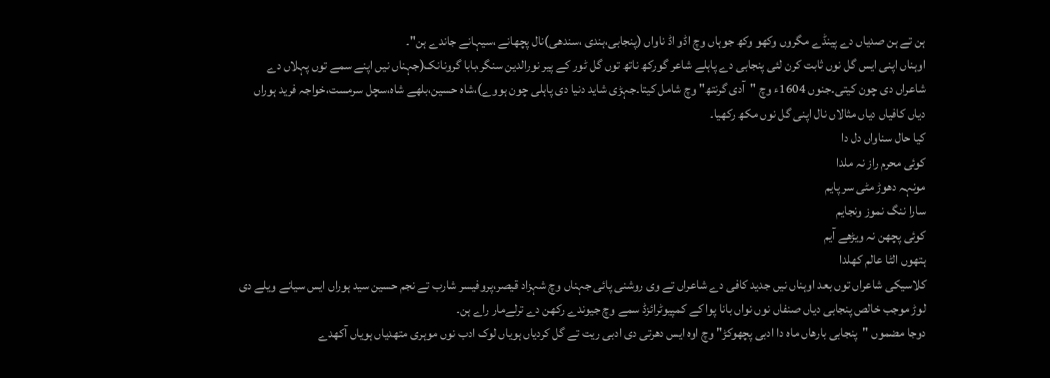ہن تے ہن صدیاں دے پینڈے مگروں وکھو وکھ جوہاں وچ اڈو اڈ ناواں (پنجابی،ہندی ،سندھی)نال پچھانے ،سیہانے جاندے ہن"۔
اوہناں اپنی ایس گل نوں ثابت کرن لئی پنجابی دے پاہلے شاعر گورکھ ناتھ توں گل ٹور کے پیر نورالدین سنگر،بابا گرونانک(جہناں نیں اپنے سمے توں پہلاں دے شاعراں دی چون کیتی۔جنوں 1604ء وچ "آدی گرنتھ" وچ شامل کیتا۔جہڑی شاید دنیا دی پاہلی چون ہووے)،شاہ حسین،بلھے شاہ،سچل سرمست،خواجہ فرید ہوراں دیاں کافیاں دیاں مثالاں نال اپنی گل نوں مکھ رکھیا۔
کیا حال سناواں دل دا
کوئی محرم راز نہ ملدا
مونہہ دھوڑ مٹی سر پایم
سارا ننگ نموز ونجایم
کوئی پچھن نہ ویڑھے آیم
ہتھوں الٹا عالم کھلدا
کلاسیکی شاعراں توں بعد اوہناں نیں جدید کافی دے شاعراں تے وی روشنی پائی جہناں وچ شہزاد قیصر،پروفیسر شارب تے نجم حسین سید ہوراں ایس سیانے ویلے دی لوڑ موجب خالص پنجابی دیاں صنفاں نوں نواں بانا پوا کے کمپیوٹرائزڈ سمے وچ جیوندے رکھن دے ترلےمار راے ہن۔
دوجا مضموں "پنجابی بارھاں ماہ دا ادبی پچھوکڑ" وچ اوہ ایس دھرتی دی ادبی ریت تے گل کردیاں ہویاں لوک ادب نوں موہری متھدیاں ہویاں آکھدے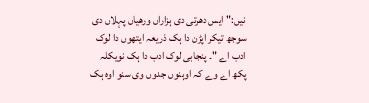نیں:"ایس دھرتی دی ہزاراں ورھیاں پہلاں دی سوجھ تیکر اپڑن دا ہک ذریعہ ایتھوں دا لوک ادب اے "۔ پنجابی لوک ادب دا ہک نویکلہ پکھ اے وے کہ اوہنوں جدوں وی سنو اوہ ہک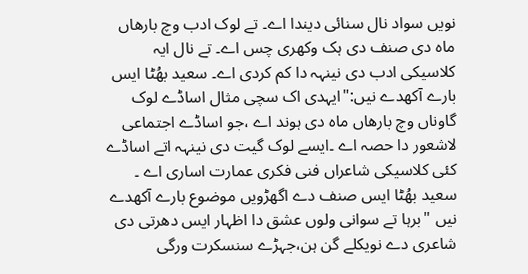نویں سواد نال سنائی دیندا اے۔ تے لوک ادب وچ بارھاں ماہ دی صنف دی ہک وکھری چس اے۔ تے نال ایہ کلاسیکی ادب دی نینہہ دا کم کردی اے۔ سعید بھُٹا ایس بارے آکھدے نیں:"ایہدی اک سچی مثال اساڈے لوک گاوناں وچ بارھاں ماہ دی ہوند اے ،جو اساڈے اجتماعی لاشعور دا حصہ اے ۔ایسے لوک گیت دی نینہہ اتے اساڈے کئی کلاسیکی شاعراں فنی فکری عمارت اساری اے ۔
سعید بھُٹا ایس صنف دے اگھڑویں موضوع بارے آکھدے نیں "برہا تے سوانی ولوں عشق دا اظہار ایس دھرتی دی شاعری دے نویکلے گن ہن،جہڑے سنسکرت ورگی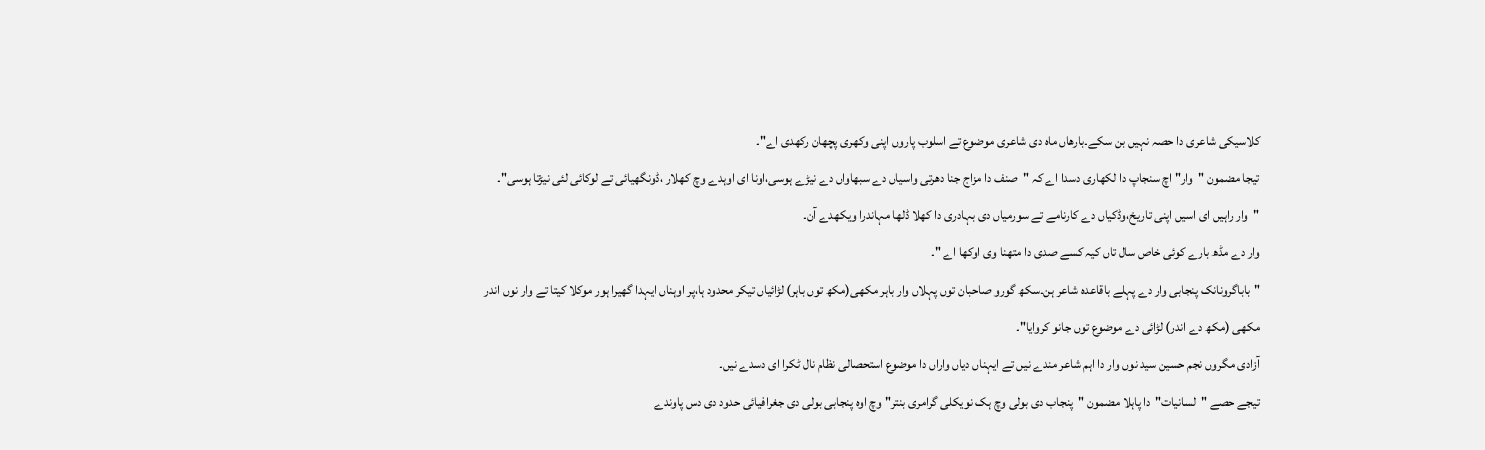کلاسیکی شاعری دا حصہ نہیں بن سکے۔بارھاں ماہ دی شاعری موضوع تے اسلوب پاروں اپنی وکھری پچھان رکھدی اے"۔
تیجا مضمون "وار" اچ سنجاپ دا لکھاری دسدا اے کہ "صنف دا مزاج جنا دھرتی واسیاں دے سبھاواں دے نیڑے ہوسی،اونا ای اوہدے وچ کھلار ،ڈونگھیائی تے لوکائی لئی نیڑتا ہوسی"۔
"وار راہیں ای اسیں اپنی تاریخ،وڈکیاں دے کارنامے تے سورمیاں دی بہادری دا کھلا ڈلھا مہاندرا ویکھدے آن۔
وار دے مڈھ بارے کوئی خاص سال تاں کیہ کسے صدی دا متھنا وی اوکھا اے "۔
"باباگرونانک پنجابی وار دے پہلے باقاعدہ شاعر ہن۔سکھ گورو صاحبان توں پہلاں وار باہر مکھی(مکھ توں باہر) لڑائیاں تیکر محدود ہا،پر اوہناں ایہدا گھیرا ہور موکلا کیتا تے وار نوں اندر مکھی (مکھ دے اندر) لڑائی دے موضوع توں جانو کروایا"۔
آزادی مگروں نجم حسین سید نوں وار دا اہم شاعر مندے نیں تے ایہناں دیاں واراں دا موضوع استحصالی نظام نال ٹکرا ای دسدے نیں۔
تیجے حصے "لسانیات"دا پاہلا مضمون "پنجاب دی بولی وچ ہک نویکلی گرامری بنتر" وچ اوہ پنجابی بولی دی جغرافیائی حدود دی دس پاوندے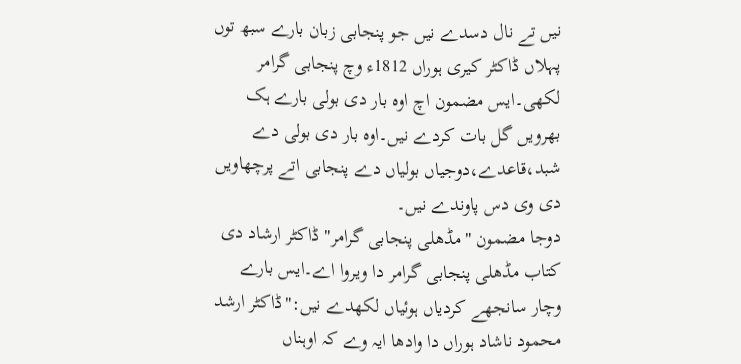نیں تے نال دسدے نیں جو پنجابی زبان بارے سبھ توں پہلاں ڈاکٹر کیری ہوراں 1812ء وچ پنجابی گرامر لکھی۔ایس مضمون اچ اوہ بار دی بولی بارے ہک بھرویں گل بات کردے نیں۔اوہ بار دی بولی دے شبد،قاعدے،دوجیاں بولیاں دے پنجابی اتے پرچھاویں دی وی دس پاوندے نیں۔
دوجا مضمون "مڈھلی پنجابی گرامر" ڈاکٹر ارشاد دی کتاب مڈھلی پنجابی گرامر دا ویروا اے۔ایس بارے وچار سانجھے کردیاں ہوئیاں لکھدے نیں:"ڈاکٹر ارشد محمود ناشاد ہوراں دا وادھا ایہ وے کہ اوہناں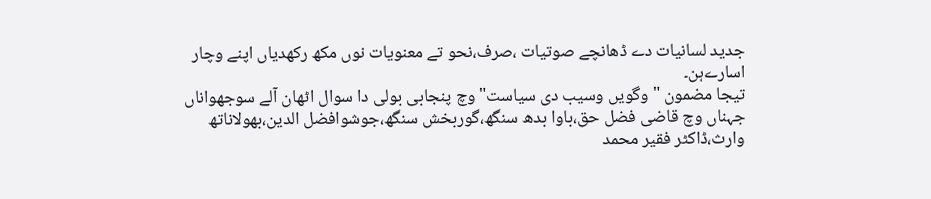جدید لسانیات دے ڈھانچے صوتیات ،صرف،نحو تے معنویات نوں مکھ رکھدیاں اپنے وچار اسارےہن۔
تیجا مضمون "وگویں وسیب دی سیاست" وچ پنجابی بولی دا سوال اٹھان آلے سوجھواناں جہناں وچ قاضی فضل حق،باوا بدھ سنگھ،گوربخش سنگھ،جوشوافضل الدین،بھولاناتھ وارث،ڈاکٹر فقیر محمد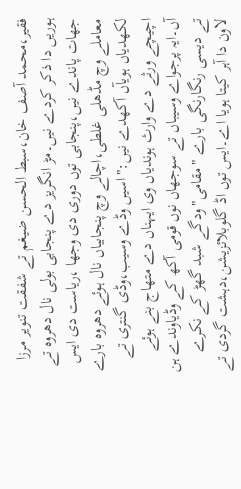فقیر،محمد آصف خان،سبط الحسن ضیغم تے شفقت تنویر مرزا ہوریں دا ذکر کردے نیں۔مڑ انگریز دے پنجابی بولی نال دھروہ تے جھات پاندے نیں،پنجابی توں دوری دی وجھا ،ریاست دی ایس معاملے وچ مڈھلی غلطی،اچالے وچ پنجابیاں نال ہوئے دھروہ بارے لکھدیاں ہویآں آکھدے نیں:"اسیں وڈے وسیب،وڈی گنتری تے اچیچے ورثے دے وارث ہوندیاں وی ایہناں دے متھاج بنے ہوئے آں۔ایہ پرجواے وسیباں تے سوجھاں نوں قومی آکھ کے وڈیاوندے ہن تے دیسی رنگارنگی بارے "مقامی"ودگے شبد گھڑ کے نکرے لاون دا آہر کیتا ہویا اے۔ایس توں اڈ گلوبلائزیشن،دہشت گردی تے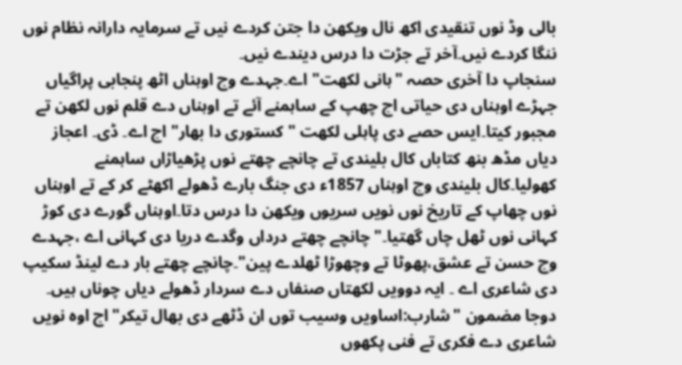بالی وڈ نوں تنقیدی اکھ نال ویکھن دا جتن کردے نیں تے سرمایہ دارانہ نظام نوں ننگا کردے نیں۔آخر تے جڑت دا درس دیندے نیں۔
سنجاپ دا آخری حصہ "ہانی لکھت" اے۔جہدے وچ اوہناں اٹھ پنجابی پراگیاں جہڑے اوہناں دی حیاتی اچ چھپ کے ساہمنے آئے تے اوہناں دے قلم نوں لکھن تے مجبور کیتا۔ایس حصے دی پاہلی لکھت "کستوری دا بھار" اچ اے۔ ڈی۔ اعجاز دیاں مڈھ بنھ کتاباں کال بلیندی تے چانچے چھتے نوں پڑھیاڑاں ساہمنے کھولیا۔کال بلیندی وچ اوہناں 1857ء دی جنگ بارے ڈھولے اکھٹے کر کے تے اوہناں نوں چھاپ کے تاریخ نوں نویں سریوں ویکھن دا درس دتا۔اوہناں گورے دی کوڑ کہانی نوں ٹھل چاں گھتیا۔"چانچے چھتے درداں وگدے دریا دی کہانی اے ،جہدے وچ حسن تے عشق،پھوٹا تے وچھوڑا ٹھلدے پین"۔چانچے چھتے بار دے لینڈ سکیپ دی شاعری اے ۔ ایہ دوویں لکھتاں صنفاں دے سردار ڈھولے دیاں چوناں ہیں۔
دوجا مضمون "شارب:اساویں وسیب توں ان ڈٹھے دی بھال تیکر"اچ اوہ نویں شاعری دے فکری تے فنی پکھوں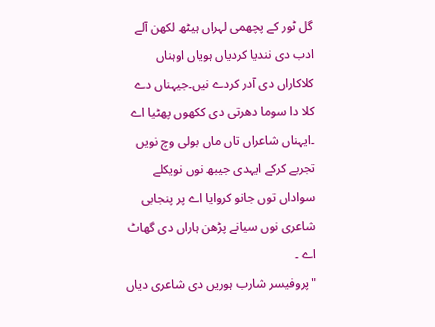گل ٹور کے پچھمی لہراں ہیٹھ لکھن آلے ادب دی نندیا کردیاں ہویاں اوہناں کلاکاراں دی آدر کردے نیں۔جیہناں دے کلا دا سوما دھرتی دی ککھوں پھٹیا اے ۔ایہناں شاعراں تاں ماں بولی وچ نویں تجربے کرکے ایہدی جیبھ نوں نویکلے سواداں توں جانو کروایا اے پر پنجابی شاعری نوں سیانے پڑھن ہاراں دی گھاٹ اے ۔
"پروفیسر شارب ہوریں دی شاعری دیاں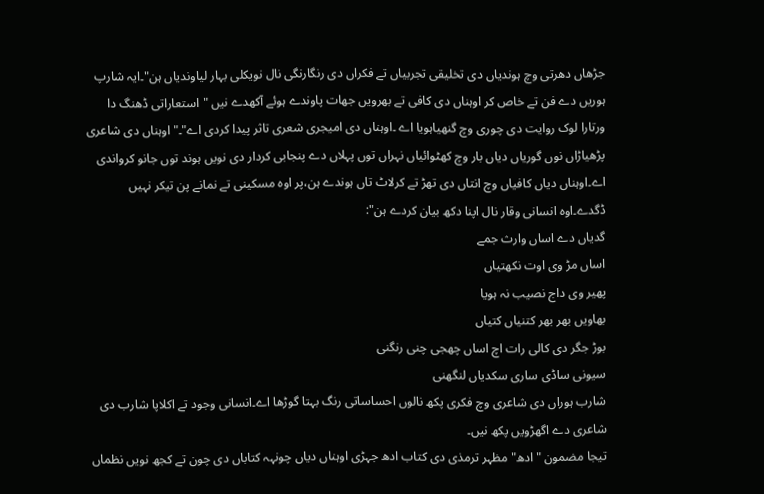جڑھاں دھرتی وچ ہوندیاں دی تخلیقی تجربیاں تے فکراں دی رنگارنگی نال نویکلی بہار لیاوندیاں ہن"۔ایہ شارپ ہوریں دے فن تے خاص کر اوہناں دی کافی تے بھرویں جھات پاوندے ہوئے آکھدے نیں "استعاراتی ڈھنگ دا ورتارا لوک روایت دی چوری وچ گنھیاہویا اے ۔اوہناں دی امیجری شعری تاثر پیدا کردی اے"۔"اوہناں دی شاعری پڑھیاڑاں نوں گوریاں دیاں بار وچ کھٹوائیاں نہراں توں پہلاں دے پنجابی کردار دی نویں ہوند توں جانو کرواندی اے۔اوہناں دیاں کافیاں وچ انتاں دی تھڑ تے کرلاٹ تاں ہوندے ہن،پر اوہ مسکینی تے نمانے پن تیکر نہیں ڈگدے۔اوہ انسانی وقار نال اپنا دکھ بیان کردے ہن":
گدیاں دے اساں وارث جمے
اساں مڑ وی اوت نکھتیاں
پھیر وی داج نصیب نہ ہویا
بھاویں بھر بھر کتنیاں کتیاں
بوڑ جگر دی کالی رات اچ اساں چھجی چنی رنگنی
سیونی ساڈی ساری سکدیاں لنگھنی
شارب ہوراں دی شاعری وچ فکری پکھ نالوں احساساتی رنگ بہتا گوڑھا اے۔انسانی وجود تے اکلاپا شارب دی شاعری دے اگھڑویں پکھ نیں۔
تیجا مضمون "ادھ" مظہر ترمذی دی کتاب ادھ جہڑی اوہناں دیاں چونہہ کتاباں دی چون تے کجھ نویں نظماں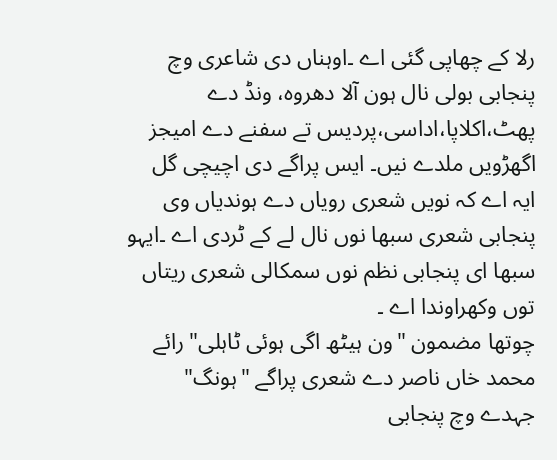رلا کے چھاپی گئی اے ۔اوہناں دی شاعری وچ پنجابی بولی نال ہون آلا دھروہ، ونڈ دے پھٹ،اکلاپا،اداسی،پردیس تے سفنے دے امیجز اگھڑویں ملدے نیں۔ ایس پراگے دی اچیچی گل ایہ اے کہ نویں شعری رویاں دے ہوندیاں وی پنجابی شعری سبھا نوں نال لے کے ٹردی اے ۔ایہو سبھا ای پنجابی نظم نوں سمکالی شعری ریتاں توں وکھراوندا اے ۔
چوتھا مضمون "ون ہیٹھ اگی ہوئی ٹاہلی" رائے محمد خاں ناصر دے شعری پراگے "ہونگ" جہدے وچ پنجابی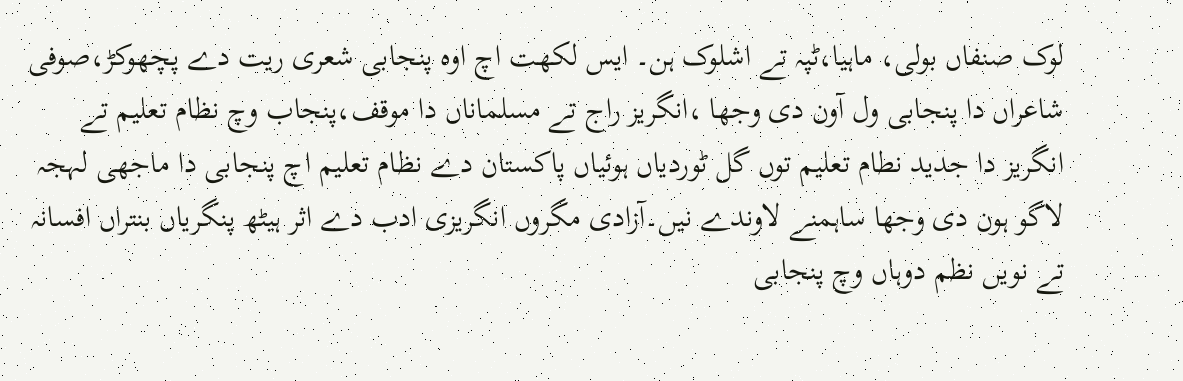لوک صنفاں بولی، ماہیا،ٹپہ تے اشلوک ہن۔ ایس لکھت اچ اوہ پنجابی شعری ریت دے پچھوکڑ،صوفی شاعراں دا پنجابی ول آون دی وجھا ،انگریز راج تے مسلماناں دا موقف،پنجاب وچ نظام تعلیم تے انگریز دا جدید نطام تعلیم توں گل ٹوردیاں ہوئیاں پاکستان دے نظام تعلیم اچ پنجابی دا ماجھی لہجہ لاگو ہون دی وجھا ساہمنے لاوندے نیں۔آزادی مگروں انگریزی ادب دے اثر ہیٹھ پنگریاں بنتراں افسانہ تے نویں نظم دوہاں وچ پنجابی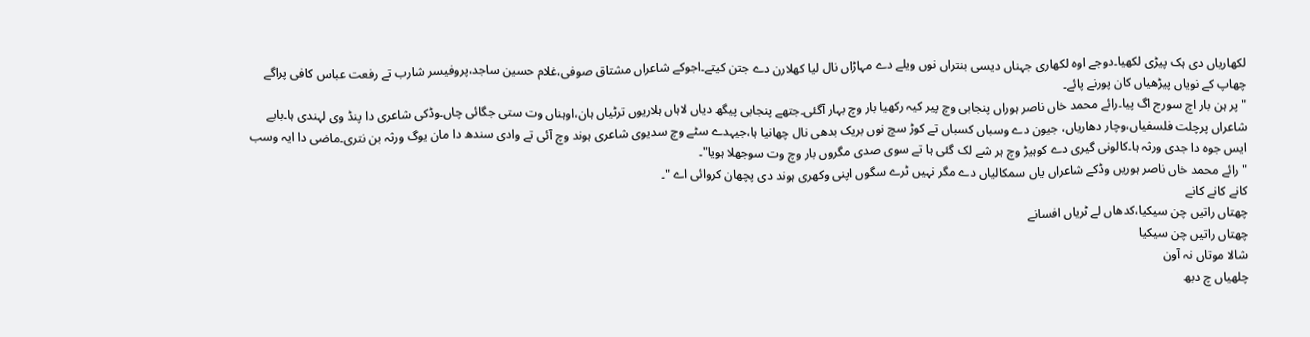لکھاریاں دی ہک پیڑی لکھیا۔دوجے اوہ لکھاری جہناں دیسی بنتراں نوں ویلے دے مہاڑاں نال لیا کھلارن دے جتن کیتے۔اجوکے شاعراں مشتاق صوفی،غلام حسین ساجد،پروفیسر شارب تے رفعت عباس کافی پراگے چھاپ کے نویاں پیڑھیاں کان پورنے پائے۔
"پر ہن بار اچ سورج اگ پیا۔رائے محمد خاں ناصر ہوراں پنجابی وچ پیر کیہ رکھیا بار وچ بہار آگئی۔جتھے پنجابی پیگھ دیاں لاہاں ہلاریوں ترٹیاں ہان،اوہناں وت ستی جگائی چاں۔وڈکی شاعری دا پنڈ وی لہندی ہا۔بابے شاعراں پرچلت فلسفیاں،وچار دھاریاں، جیون دے وسباں کسباں تے کوڑ سچ نوں بریک بدھی نال چھانیا ہا،جیہدے سٹے وچ سدیوی شاعری ہوند وچ آئی تے وادی سندھ دا مان یوگ ورثہ بن نتری۔ماضی دا ایہ وسب ایس جوہ دا جدی ورثہ ہا۔کالونی گیری دے کوہیڑ وچ ہر شے لک گئی ہا تے سوی صدی مگروں بار وچ وت سوجھلا ہویا"۔
"رائے محمد خاں ناصر ہوریں وڈکے شاعراں یاں سمکالیاں دے مگر نہیں ٹرے سگوں اپنی وکھری ہوند دی پچھان کروائی اے "۔
کانے کانے کانے
چھتاں راتیں چن سیکیا،کدھاں لے ٹریاں افسانے
چھتاں راتیں چن سیکیا
شالا موتاں نہ آون
چلھیاں چ دبھ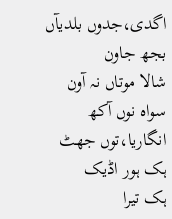اگدی،جدوں بلدیآں بجھ جاون
شالا موتاں نہ آون
سواہ نوں آکھ انگاریا،توں جھٹ ہک ہور اڈیک
ہک تیرا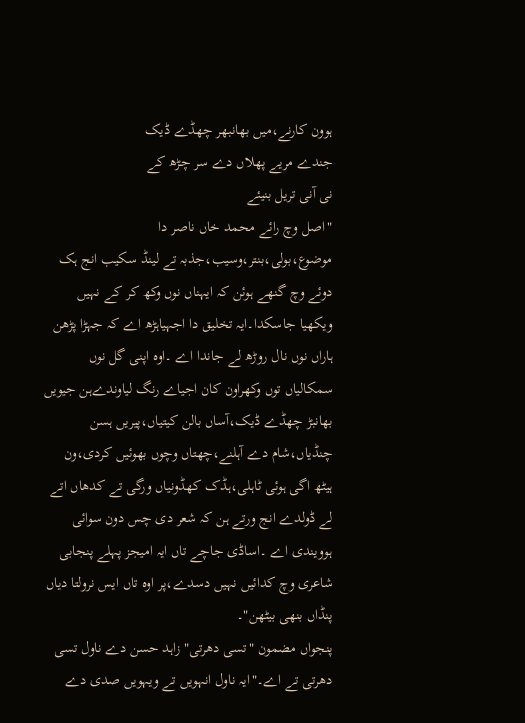ہوون کارنے،میں بھانبھر چھڈے ڈیک
جندے مریے پھلاں دے سر چڑھ کے
نی آنی تریل بنیئے
"اصل وچ رائے محمد خاں ناصر دا موضوع،بولی،بنتر،وسیب،جذبہ تے لینڈ سکیب انج ہک دوئے وچ گنھے ہوئن کہ ایہناں نوں وکھ کر کے نہیں ویکھیا جاسکدا۔ایہ تخلیق دا اجہیاہڑھ اے کہ جہڑا پڑھن ہاراں نوں نال روڑھ لے جاندا اے ۔اوہ اپنی گل نوں سمکالیاں توں وکھراون کان اجیاے رنگ لیاوندےہن جیویں بھانبڑ چھڈے ڈیک،آساں بالن کیتیاں،پیریں ہسن چنڈیاں،شام دے آہلنے،چھتاں وچوں بھوئیں کردی،ون ہیٹھ اگی ہوئی ٹاہلی،ہڈک کھڈونیاں ورگی تے کدھاں اتے لے ڈولدے انج ورتے ہن کہ شعر دی چس دون سوائی ہوویندی اے ۔اساڈی جاچے تاں ایہ امیجز پہلے پنجابی شاعری وچ کدائیں نہیں دسدے،پر اوہ تاں ایس نرولتا دیاں پنڈاں بنھی بیٹھن"۔
پنجواں مضمون "تسی دھرتی" زاہد حسن دے ناول تسی دھرتی تے اے۔"ایہ ناول انہویں تے ویہویں صدی دے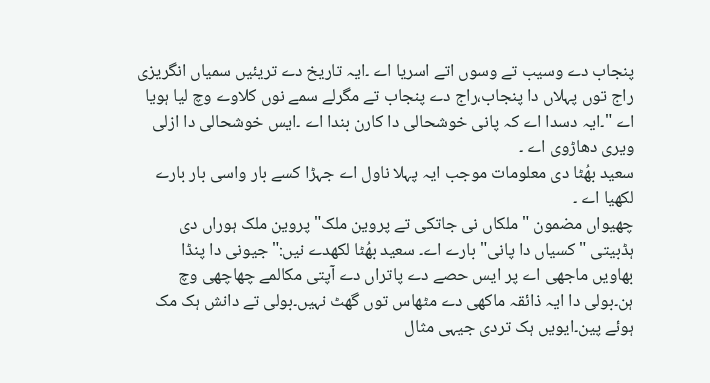پنجاب دے وسیب تے وسوں اتے اسریا اے ۔ایہ تاریخ دے تریئیں سمیاں انگریزی راج توں پہلاں دا پنجاب،راج دے پنجاب تے مگرلے سمے نوں کلاوے وچ لیا ہویا اے "۔ایہ دسدا اے کہ پانی خوشحالی دا کارن بندا اے ۔ایس خوشحالی دا ازلی ویری دھاڑوی اے ۔
سعید بھُٹا دی معلومات موجب ایہ پہلا ناول اے جہڑا کسے بار واسی بار بارے لکھیا اے ۔
چھیواں مضمون "ملکاں نی جاتکی تے پروین ملک" پروین ملک ہوراں دی ہڈبیتی "کسیاں دا پانی" بارے اے۔ سعید بھُٹا لکھدے نیں:"جیونی دا پنڈا بھاویں ماجھی اے پر ایس حصے دے پاتراں دے آپتی مکالمے چھاچھی وچ ہن۔بولی دا ایہ ذائقہ ماکھی دے مٹھاس توں گھٹ نہیں۔بولی تے دانش ہک مک ہوئے پین۔ایویں ہک تردی جیہی مثال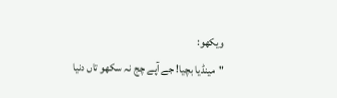ویکھو:
"مینڈیا بچیا! جے آپے چج نہ سکھو تاں دنیا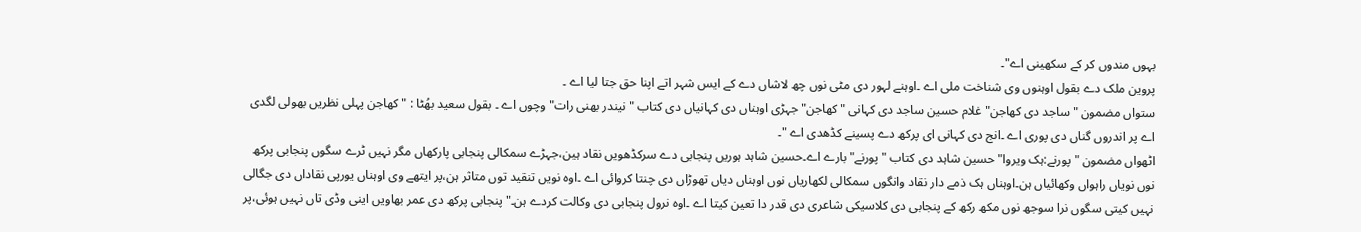بہوں مندوں کر کے سکھینی اے"۔
پروین ملک دے بقول اوہنوں وی شناخت ملی اے ۔اوہنے لہور دی مٹی نوں چھ لاشاں دے کے ایس شہر اتے اپنا حق جتا لیا اے ۔
ستواں مضمون "ساجد دی کھاجن" غلام حسین ساجد دی کہانی "کھاجن" جہڑی اوہناں دی کہانیاں دی کتاب "نیندر بھنی رات" وچوں اے ۔ بقول سعید بھُٹا : "کھاجن پہلی نظریں بھولی لگدی اے پر اندروں گناں دی پوری اے ۔انج دی کہانی ای پرکھ دے پسینے کڈھدی اے "۔
اٹھواں مضمون "پورنے:ہک ویروا" حسین شاہد دی کتاب "پورنے" بارے اے۔حسین شاہد ہوریں پنجابی دے سرکڈھویں نقاد ہین،جہڑے سمکالی پنجابی پارکھاں مگر نہیں ٹرے سگوں پنجابی پرکھ نوں نویاں راہواں وکھائیاں ہن۔اوہناں ہک ذمے دار نقاد وانگوں سمکالی لکھاریاں نوں اوہناں دیاں تھوڑاں دی چنتا کروائی اے ۔اوہ نویں تنقید توں متاثر ہن،پر ایتھے وی اوہناں یورپی نقاداں دی جگالی نہیں کیتی سگوں نرا سوجھ نوں مکھ رکھ کے پنجابی دی کلاسیکی شاعری دی قدر دا تعین کیتا اے ۔اوہ نرول پنجابی دی وکالت کردے ہن۔"پنجابی پرکھ دی عمر بھاویں اینی وڈی تاں نہیں ہوئی،پر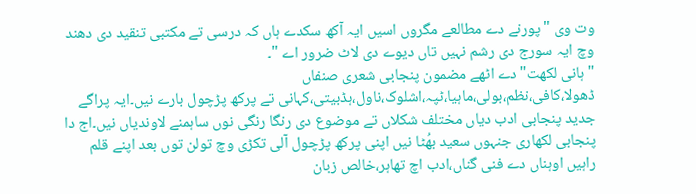وت وی "پورنے دے مطالعے مگروں اسیں ایہ آکھ سکدے ہاں کہ درسی تے مکتبی تنقید دی دھند وچ ایہ سورج دی رشم نہیں تاں دیوے دی لاٹ ضرور اے "۔
"ہانی لکھت" دے اٹھے مضمون پنجابی شعری صنفاں ڈھولا،کافی،نظم،بولی،ماہیا،ٹپہ،اشلوک،ناول،ہڈبیتی،کہانی تے پرکھ پڑچول بارے نیں۔ایہ پراگے جدید پنجابی ادب دیاں مختلف شکلاں تے موضوع دی رنگا رنگی نوں ساہمنے لاوندیاں نیں۔اج دا پنجابی لکھاری جنہوں سعید بھُٹا نیں اپنی پرکھ پڑچول آلی تکڑی وچ تولن توں بعد اپنے قلم راہیں اوہناں دے فنی گناں،ادب اچ تھاہر،خالص زبان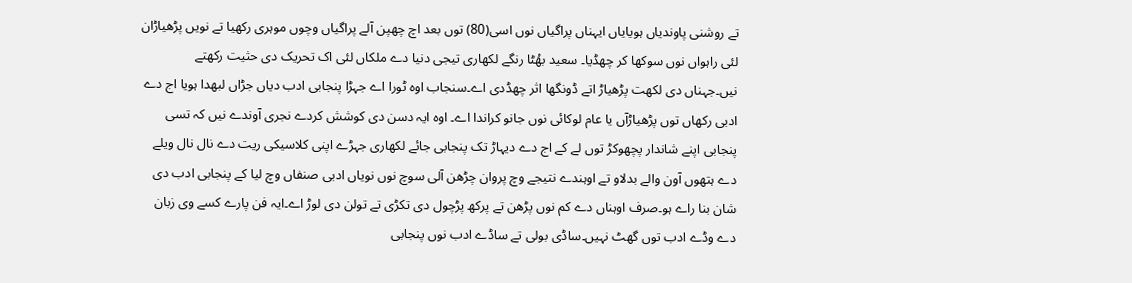تے روشنی پاوندیاں ہویایاں ایہناں پراگیاں نوں اسی(80) توں بعد اچ چھپن آلے پراگیاں وچوں موہری رکھیا تے نویں پڑھیاڑان لئی راہواں نوں سوکھا کر چھڈیا۔ سعید بھُٹا رنگے لکھاری تیجی دنیا دے ملکاں لئی اک تحریک دی حثیت رکھتے نیں۔جہناں دی لکھت پڑھیاڑ اتے ڈونگھا اثر چھڈدی اے۔سنجاب اوہ ٹورا اے جہڑا پنجابی ادب دیاں جڑاں لبھدا ہویا اج دے ادبی رکھاں توں پڑھیاڑآں یا عام لوکائی نوں جانو کراندا اے۔ اوہ ایہ دسن دی کوشش کردے نجری آوندے نیں کہ تسی پنجابی اپنے شاندار پچھوکڑ توں لے کے اج دے دیہاڑ تک پنجابی جائے لکھاری جہڑے اپنی کلاسیکی ریت دے نال نال ویلے دے ہتھوں آون والے بدلاو تے اوہندے نتیجے وچ پروان چڑھن آلی سوچ نوں نویاں ادبی صنفاں وچ لیا کے پنجابی ادب دی شان بنا راے ہو۔صرف اوہناں دے کم نوں پڑھن تے پرکھ پڑچول دی تکڑی تے تولن دی لوڑ اے۔ایہ فن پارے کسے وی زبان دے وڈے ادب توں گھٹ نہیں۔ساڈی بولی تے ساڈے ادب نوں پنجابی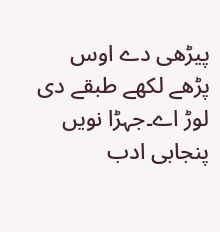پیڑھی دے اوس پڑھے لکھے طبقے دی لوڑ اے۔جہڑا نویں پنجابی ادب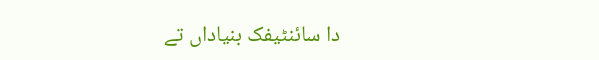دا سائنٹیفک بنیاداں تے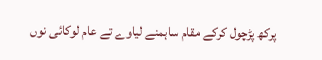پرکھ پڑچول کرکے مقام ساہمنے لیاوے تے عام لوکائی نوں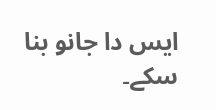ایس دا جانو بنا سکے۔